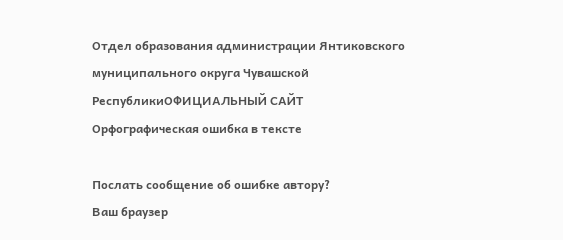Отдел образования администрации Янтиковского муниципального округа Чувашской РеспубликиОФИЦИАЛЬНЫЙ САЙТ
Орфографическая ошибка в тексте

Послать сообщение об ошибке автору?
Ваш браузер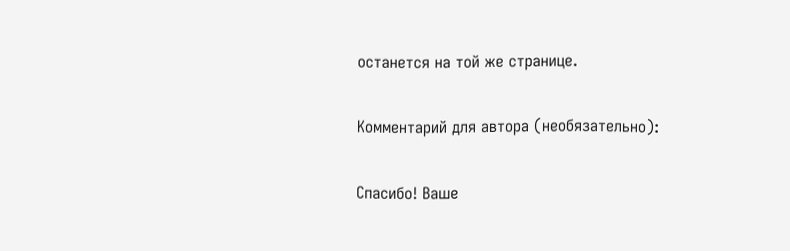останется на той же странице.

Комментарий для автора (необязательно):

Спасибо! Ваше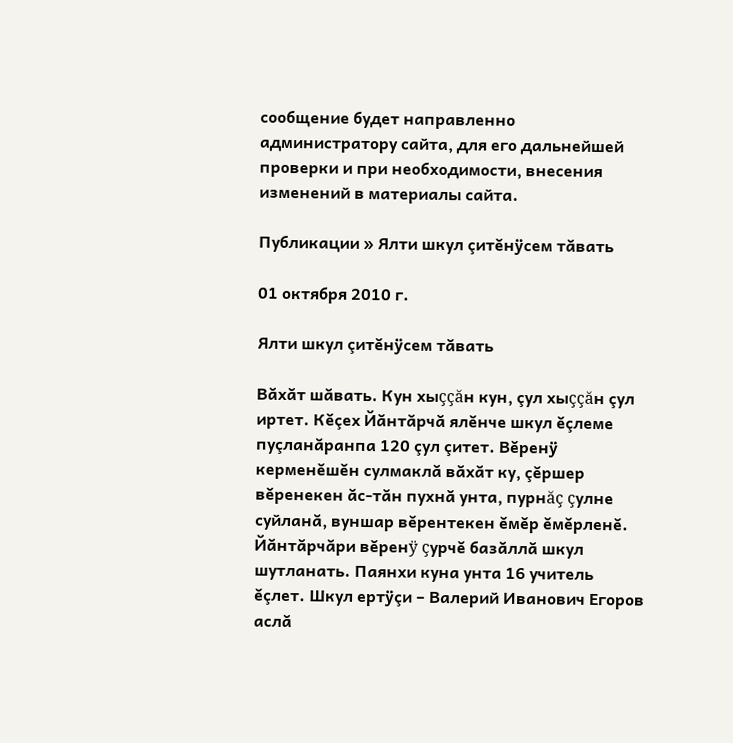сообщение будет направленно администратору сайта, для его дальнейшей проверки и при необходимости, внесения изменений в материалы сайта.

Публикации » Ялти шкул çитĕнÿсем тăвать

01 октября 2010 г.

Ялти шкул çитĕнÿсем тăвать

Вăхăт шăвать. Кун хыççăн кун, çул хыççăн çул иртет. Кĕçех Йăнтăрчă ялĕнче шкул ĕçлеме пуçланăранпа 120 çул çитет. Вĕренÿ керменĕшĕн сулмаклă вăхăт ку, çĕршер вĕренекен ăс-тăн пухнă унта, пурнăç çулне суйланă, вуншар вĕрентекен ĕмĕр ĕмĕрленĕ.
Йăнтăрчăри вĕренÿ çурчĕ базăллă шкул шутланать. Паянхи куна унта 16 учитель ĕçлет. Шкул ертÿçи – Валерий Иванович Егоров аслă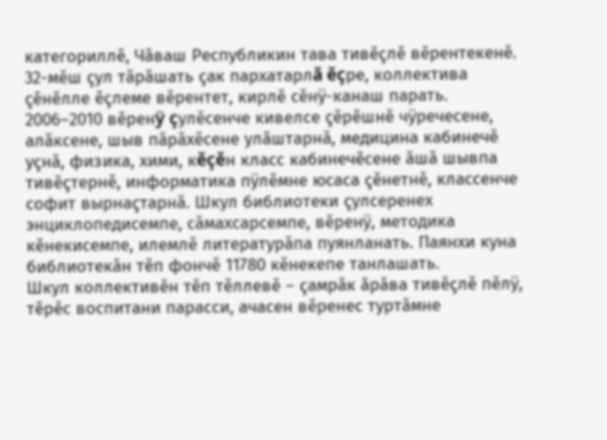категориллĕ, Чăваш Республикин тава тивĕçлĕ вĕрентекенĕ. 32-мĕш çул тăрăшать çак пархатарлă ĕçре, коллектива çĕнĕлле ĕçлеме вĕрентет, кирлĕ сĕнÿ-канаш парать.
2006–2010 вĕренÿ çулĕсенче кивелсе çĕрĕшнĕ чÿречесене, алăксене, шыв пăрăхĕсене улăштарнă, медицина кабинечĕ уçнă, физика, хими, кĕçĕн класс кабинечĕсене ăшă шывпа тивĕçтернĕ, информатика пÿлĕмне юсаса çĕнетнĕ, классенче софит вырнаçтарнă. Шкул библиотеки çулсеренех энциклопедисемпе, сăмахсарсемпе, вĕренÿ, методика кĕнекисемпе, илемлĕ литературăпа пуянланать. Паянхи куна библиотекăн тĕп фончĕ 11780 кĕнекепе танлашать.
Шкул коллективĕн тĕп тĕллевĕ – çамрăк ăрăва тивĕçлĕ пĕлÿ, тĕрĕс воспитани парасси, ачасен вĕренес туртăмне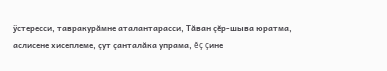ÿстересси, тавракурăмне аталантарасси, Тăван çĕр-шыва юратма, аслисене хисеплеме, çут çанталăка упрама, ĕç çине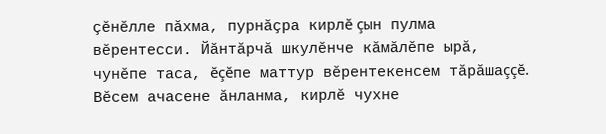çĕнĕлле пăхма, пурнăçра кирлĕ çын пулма вĕрентесси. Йăнтăрчă шкулĕнче кăмăлĕпе ырă, чунĕпе таса, ĕçĕпе маттур вĕрентекенсем тăрăшаççĕ. Вĕсем ачасене ăнланма, кирлĕ чухне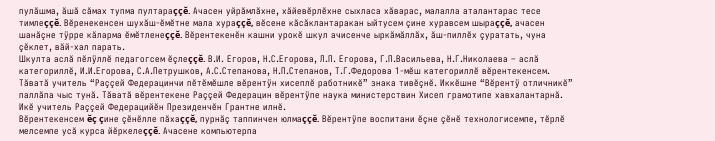пулăшма, ăшă сăмах тупма пултараççĕ. Ачасен уйрăмлăхне, хăйевĕрлĕхне сыхласа хăварас, малалла аталантарас тесе тимлеççĕ. Вĕренекенсен шухăш-ĕмĕтне мала хураççĕ, вĕсене кăсăклантаракан ыйтусем çине хуравсем шыраççĕ, ачасен шанăçне тÿрре кăларма ĕмĕтленеççĕ. Вĕрентекенĕн кашни урокĕ шкул ачисенче ыркăмăллăх, ăш-пиллĕх çуратать, чуна çĕклет, вăй-хал парать.
Шкулта аслă пĕлÿллĕ педагогсем ĕçлеççĕ. В.И. Егоров, Н.С.Егорова, Л.П. Егорова, Г.П.Васильева, Н.Г.Николаева – аслă категориллĕ, И.И.Егорова, С.А.Петрушков, А.С.Степанова, Н.П.Степанов, Т.Г.Федорова 1-мĕш категориллĕ вĕрентекенсем. Тăватă учитель “Раççей Федерацинчи пĕтĕмĕшле вĕрентÿн хисеплĕ работникĕ” знака тивĕçнĕ. Иккĕшне “Вĕрентÿ отличникĕ” паллăпа чыс тунă. Тăватă вĕрентекене Раççей Федерацин вĕрентÿпе наука министерствин Хисеп грамотипе хавхалантарнă. Икĕ учитель Раççей Федерацийĕн Президенчĕн Грантне илнĕ.
Вĕрентекенсем ĕç çине çĕнĕлле пăхаççĕ, пурнăç таппинчен юлмаççĕ. Вĕрентÿпе воспитани ĕçне çĕнĕ технологисемпе, тĕрлĕ мелсемпе усă курса йĕркелеççĕ. Ачасене компьютерпа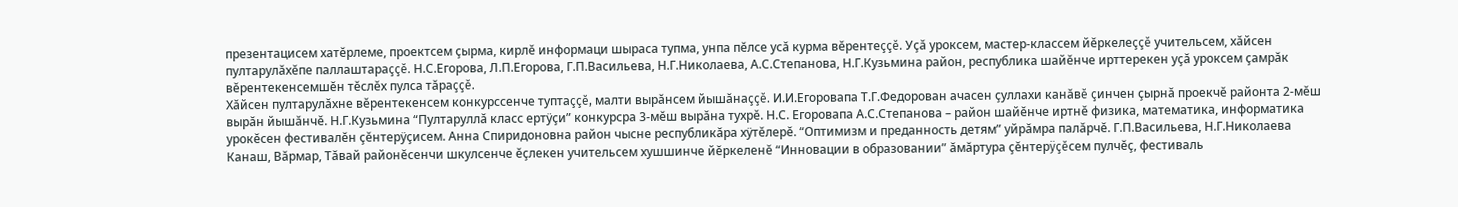презентацисем хатĕрлеме, проектсем çырма, кирлĕ информаци шыраса тупма, унпа пĕлсе усă курма вĕрентеççĕ. Уçă уроксем, мастер-классем йĕркелеççĕ учительсем, хăйсен пултарулăхĕпе паллаштараççĕ. Н.С.Егорова, Л.П.Егорова, Г.П.Васильева, Н.Г.Николаева, А.С.Степанова, Н.Г.Кузьмина район, республика шайĕнче ирттерекен уçă уроксем çамрăк вĕрентекенсемшĕн тĕслĕх пулса тăраççĕ.
Хăйсен пултарулăхне вĕрентекенсем конкурссенче туптаççĕ, малти вырăнсем йышăнаççĕ. И.И.Егоровапа Т.Г.Федорован ачасен çуллахи канăвĕ çинчен çырнă проекчĕ районта 2-мĕш вырăн йышăнчĕ. Н.Г.Кузьмина “Пултаруллă класс ертÿçи” конкурсра 3-мĕш вырăна тухрĕ. Н.С. Егоровапа А.С.Степанова – район шайĕнче иртнĕ физика, математика, информатика урокĕсен фестивалĕн çĕнтерÿçисем. Анна Спиридоновна район чысне республикăра хÿтĕлерĕ. “Оптимизм и преданность детям” уйрăмра палăрчĕ. Г.П.Васильева, Н.Г.Николаева Канаш, Вăрмар, Тăвай районĕсенчи шкулсенче ĕçлекен учительсем хушшинче йĕркеленĕ “Инновации в образовании” ăмăртура çĕнтерÿçĕсем пулчĕç, фестиваль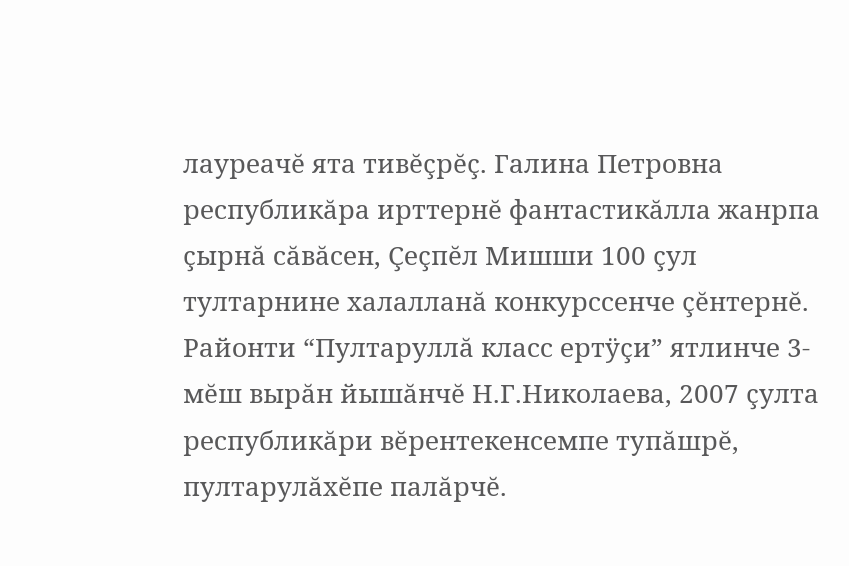лауреачĕ ята тивĕçрĕç. Галина Петровна республикăра ирттернĕ фантастикăлла жанрпа çырнă сăвăсен, Çеçпĕл Мишши 100 çул тултарнине халалланă конкурссенче çĕнтернĕ. Районти “Пултаруллă класс ертÿçи” ятлинче 3-мĕш вырăн йышăнчĕ Н.Г.Николаева, 2007 çулта республикăри вĕрентекенсемпе тупăшрĕ, пултарулăхĕпе палăрчĕ.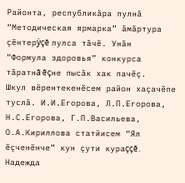Районта, республикăра пулнă “Методическая ярмарка” ăмăртура çĕнтерÿçĕ пулса тăчĕ. Унăн “Формула здоровья” конкурса тăратнă ĕçне пысăк хак пачĕç.
Шкул вĕрентекенĕсем район хаçачĕпе туслă. И.И.Егорова, Л.П.Егорова, Н.С.Егорова, Г.П.Васильева, О.А.Кириллова статйисем “Ял ĕçченĕнче” кун çути кураççĕ. Надежда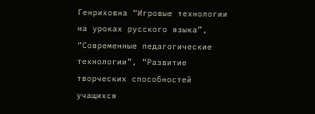Генриховна “Игровые технологии на уроках русского языка”, “Современные педагогические технологии”, “Развитие творческих способностей учащихся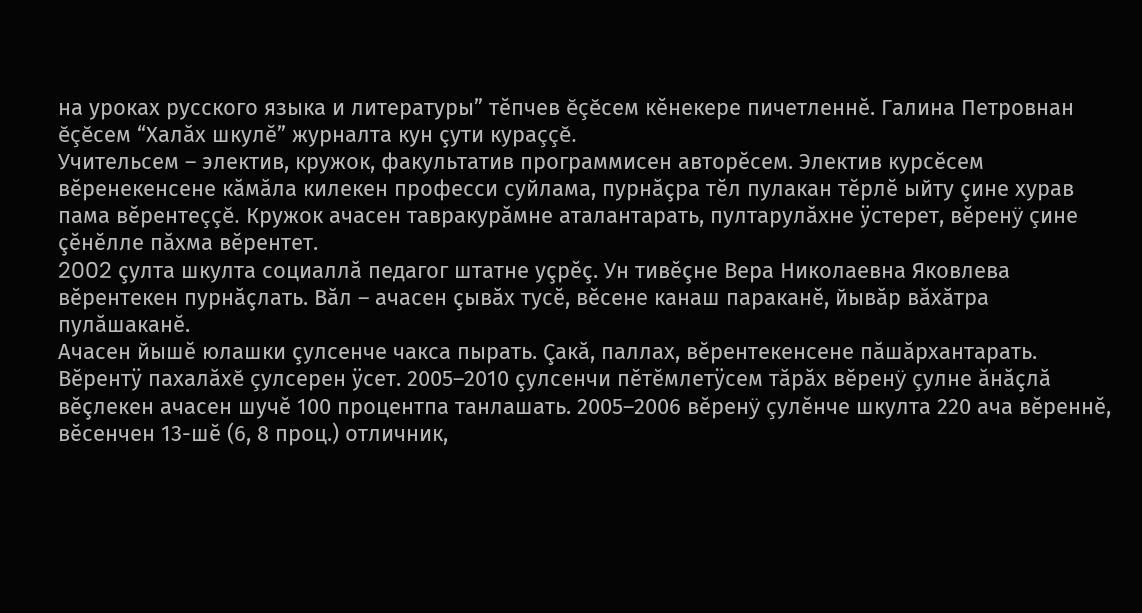на уроках русского языка и литературы” тĕпчев ĕçĕсем кĕнекере пичетленнĕ. Галина Петровнан ĕçĕсем “Халăх шкулĕ” журналта кун çути кураççĕ.
Учительсем – электив, кружок, факультатив программисен авторĕсем. Электив курсĕсем вĕренекенсене кăмăла килекен професси суйлама, пурнăçра тĕл пулакан тĕрлĕ ыйту çине хурав пама вĕрентеççĕ. Кружок ачасен тавракурăмне аталантарать, пултарулăхне ÿстерет, вĕренÿ çине çĕнĕлле пăхма вĕрентет.
2002 çулта шкулта социаллă педагог штатне уçрĕç. Ун тивĕçне Вера Николаевна Яковлева вĕрентекен пурнăçлать. Вăл – ачасен çывăх тусĕ, вĕсене канаш параканĕ, йывăр вăхăтра пулăшаканĕ.
Ачасен йышĕ юлашки çулсенче чакса пырать. Çакă, паллах, вĕрентекенсене пăшăрхантарать. Вĕрентÿ пахалăхĕ çулсерен ÿсет. 2005–2010 çулсенчи пĕтĕмлетÿсем тăрăх вĕренÿ çулне ăнăçлă вĕçлекен ачасен шучĕ 100 процентпа танлашать. 2005–2006 вĕренÿ çулĕнче шкулта 220 ача вĕреннĕ, вĕсенчен 13-шĕ (6, 8 проц.) отличник,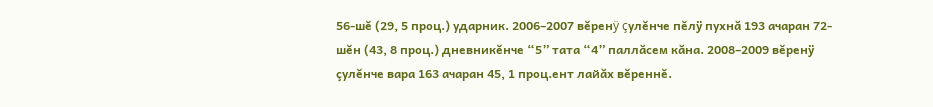56-шĕ (29, 5 проц.) ударник. 2006–2007 вĕренÿ çулĕнче пĕлÿ пухнă 193 ачаран 72-шĕн (43, 8 проц.) дневникĕнче “5” тата “4” паллăсем кăна. 2008–2009 вĕренÿ çулĕнче вара 163 ачаран 45, 1 проц.ент лайăх вĕреннĕ.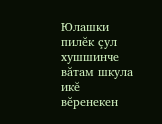Юлашки пилĕк çул хушшинче вăтам шкула икĕ вĕренекен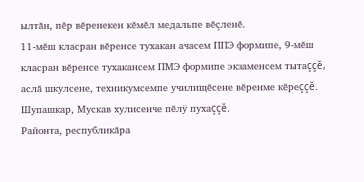ылтăн, пĕр вĕренекен кĕмĕл медальпе вĕçленĕ.
11-мĕш класран вĕренсе тухакан ачасем ППЭ формипе, 9-мĕш класран вĕренсе тухакансем ПМЭ формипе экзаменсем тытаççĕ, аслă шкулсене, техникумсемпе училищĕсене вĕренме кĕреççĕ. Шупашкар, Мускав хулисенче пĕлÿ пухаççĕ.
Районта, республикăра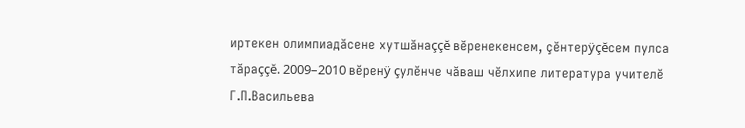иртекен олимпиадăсене хутшăнаççĕ вĕренекенсем, çĕнтерÿçĕсем пулса тăраççĕ. 2009–2010 вĕренÿ çулĕнче чăваш чĕлхипе литература учителĕ Г.П.Васильева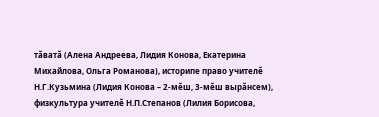тăватă (Алена Андреева, Лидия Конова, Екатерина Михайлова, Ольга Романова), историпе право учителĕ Н.Г.Кузьмина (Лидия Конова – 2-мĕш, 3-мĕш вырăнсем), физкультура учителĕ Н.П.Степанов (Лилия Борисова,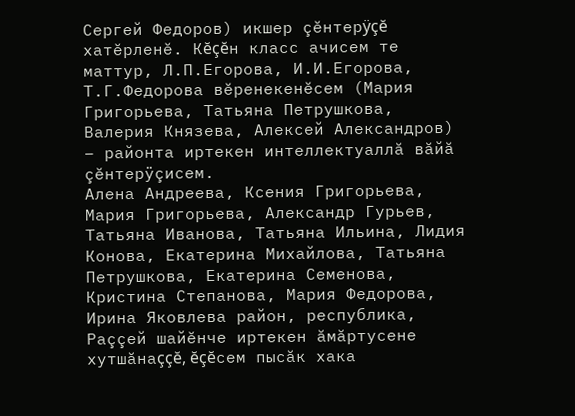Сергей Федоров) икшер çĕнтерÿçĕ хатĕрленĕ. Кĕçĕн класс ачисем те маттур, Л.П.Егорова, И.И.Егорова, Т.Г.Федорова вĕренекенĕсем (Мария Григорьева, Татьяна Петрушкова, Валерия Князева, Алексей Александров) – районта иртекен интеллектуаллă вăйă çĕнтерÿçисем.
Алена Андреева, Ксения Григорьева, Мария Григорьева, Александр Гурьев, Татьяна Иванова, Татьяна Ильина, Лидия Конова, Екатерина Михайлова, Татьяна Петрушкова, Екатерина Семенова, Кристина Степанова, Мария Федорова, Ирина Яковлева район, республика, Раççей шайĕнче иртекен ăмăртусене хутшăнаççĕ, ĕçĕсем пысăк хака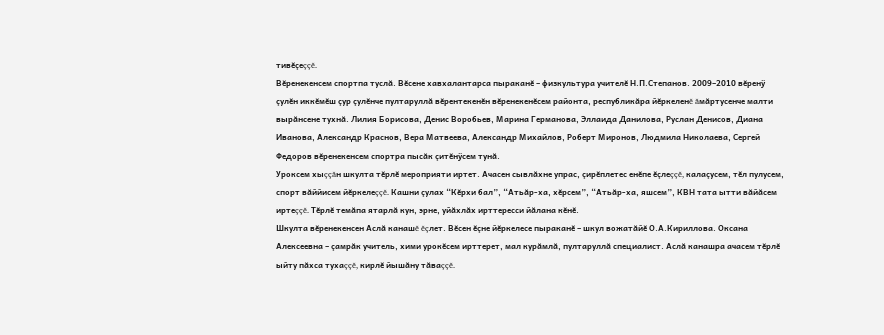тивĕçеççĕ.
Вĕренекенсем спортпа туслă. Вĕсене хавхалантарса пыраканĕ – физкультура учителĕ Н.П.Степанов. 2009–2010 вĕренÿ çулĕн иккĕмĕш çур çулĕнче пултаруллă вĕрентекенĕн вĕренекенĕсем районта, республикăра йĕркеленĕ ăмăртусенче малти вырăнсене тухнă. Лилия Борисова, Денис Воробьев, Марина Германова, Эллаида Данилова, Руслан Денисов, Диана Иванова, Александр Краснов, Вера Матвеева, Александр Михайлов, Роберт Миронов, Людмила Николаева, Сергей Федоров вĕренекенсем спортра пысăк çитĕнÿсем тунă.
Уроксем хыççăн шкулта тĕрлĕ мероприяти иртет. Ачасен сывлăхне упрас, çирĕплетес енĕпе ĕçлеççĕ, калаçусем, тĕл пулусем, спорт вăййисем йĕркелеççĕ. Кашни çулах “Кĕрхи бал”, “Атьăр-ха, хĕрсем”, “Атьăр-ха, яшсем”, КВН тата ытти вăйăсем иртеççĕ. Тĕрлĕ темăпа ятарлă кун, эрне, уйăхлăх ирттересси йăлана кĕнĕ.
Шкулта вĕренекенсен Аслă канашĕ ĕçлет. Вĕсен ĕçне йĕркелесе пыраканĕ – шкул вожатăйĕ О.А.Кириллова. Оксана Алексеевна – çамрăк учитель, хими урокĕсем ирттерет, мал курăмлă, пултаруллă специалист. Аслă канашра ачасем тĕрлĕ ыйту пăхса тухаççĕ, кирлĕ йышăну тăваççĕ.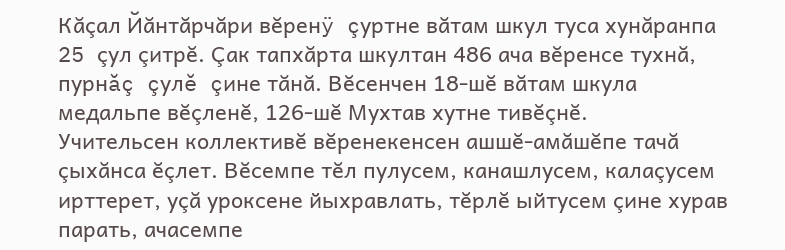Кăçал Йăнтăрчăри вĕренÿ çуртне вăтам шкул туса хунăранпа 25 çул çитрĕ. Çак тапхăрта шкултан 486 ача вĕренсе тухнă, пурнăç çулĕ çине тăнă. Вĕсенчен 18-шĕ вăтам шкула медальпе вĕçленĕ, 126-шĕ Мухтав хутне тивĕçнĕ.
Учительсен коллективĕ вĕренекенсен ашшĕ-амăшĕпе тачă çыхăнса ĕçлет. Вĕсемпе тĕл пулусем, канашлусем, калаçусем ирттерет, уçă уроксене йыхравлать, тĕрлĕ ыйтусем çине хурав парать, ачасемпе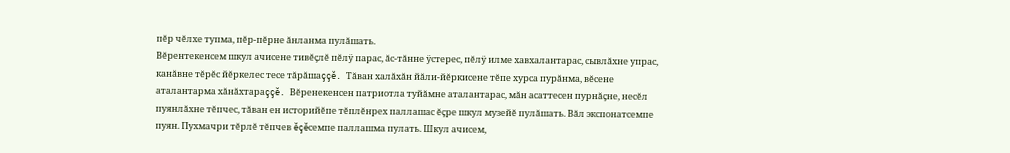пĕр чĕлхе тупма, пĕр-пĕрне ăнланма пулăшать.
Вĕрентекенсем шкул ачисене тивĕçлĕ пĕлÿ парас, ăс-тăнне ÿстерес, пĕлÿ илме хавхалантарас, сывлăхне упрас, канăвне тĕрĕс йĕркелес тесе тăрăшаççĕ. Тăван халăхăн йăли-йĕркисене тĕпе хурса пурăнма, вĕсене аталантарма хăнăхтараççĕ. Вĕренекенсен патриотла туйăмне аталантарас, мăн асаттесен пурнăçне, несĕл пуянлăхне тĕпчес, тăван ен историйĕпе тĕплĕнрех паллашас ĕçре шкул музейĕ пулăшать. Вăл экспонатсемпе пуян. Пухмачри тĕрлĕ тĕпчев ĕçĕсемпе паллашма пулать. Шкул ачисем,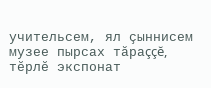учительсем, ял çыннисем музее пырсах тăраççĕ, тĕрлĕ экспонат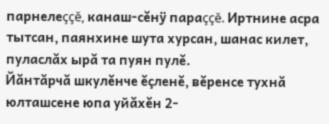парнелеççĕ, канаш-сĕнÿ параççĕ. Иртнине асра тытсан, паянхине шута хурсан, шанас килет, пуласлăх ырă та пуян пулĕ.
Йăнтăрчă шкулĕнче ĕçленĕ, вĕренсе тухнă юлташсене юпа уйăхĕн 2-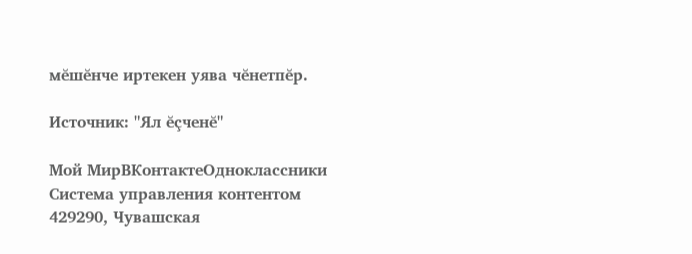мĕшĕнче иртекен уява чĕнетпĕр.

Источник: "Ял ĕçченĕ"

Мой МирВКонтактеОдноклассники
Система управления контентом
429290, Чувашская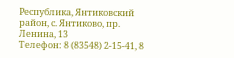Республика, Янтиковский район, с. Янтиково, пр. Ленина, 13
Телефон: 8 (83548) 2-15-41, 8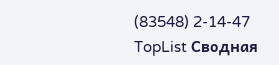(83548) 2-14-47
TopList Сводная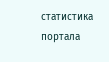статистика портала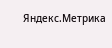Яндекс.Метрика